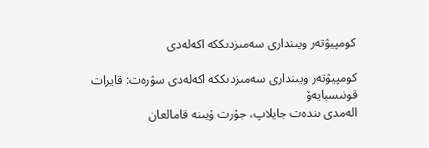كومپيۋتەر ويىندارى سەمىزدىككە اكەلەدى

كومپيۋتەر ويىندارى سەمىزدىككە اكەلەدى سۋرەت: قايرات قونىسبايەۆ
الەمدى ىندەت جايلاپ، جۇرت ۇيىنە قامالعان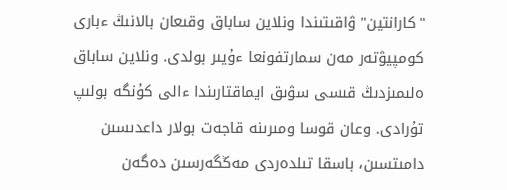"كارانتين" ۋاقىتىندا ونلاين ساباق وقىعان بالانىڭ ءبارى كومپيۋتەر مەن سمارتفونعا ءۇيىر بولدى. ونلاين ساباق ەلىمىزدىڭ قىسى سۋىق ايماقتارىندا ءالى كۇنگە بولىپ تۇرادى. وعان قوسا ومىرىنە قاجەت بولار داعدىسىن دامىتسىن، باسقا تىلدەردى مەڭگەرسىن دەگەن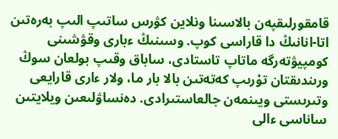قامقورلىقپەن بالاسىنا ونلاين كۋرس ساتىپ الىپ بەرەتىن اتا-انانىڭ دا قاراسى كوپ. وسىنىڭ ءبارى وقۋشىنى كومپيۋتەرگە ماتاپ تاستادى، ساباق وقىپ بولعان سوڭ ورىندىقتان تۇرىپ كەتەتىن بالا بار ما، ولار ءارى قارايعى وتىرىستى ويىنمەن جالعاستىرادى. دەنساۋلىعىن ويلايتىن ساناسى ءالى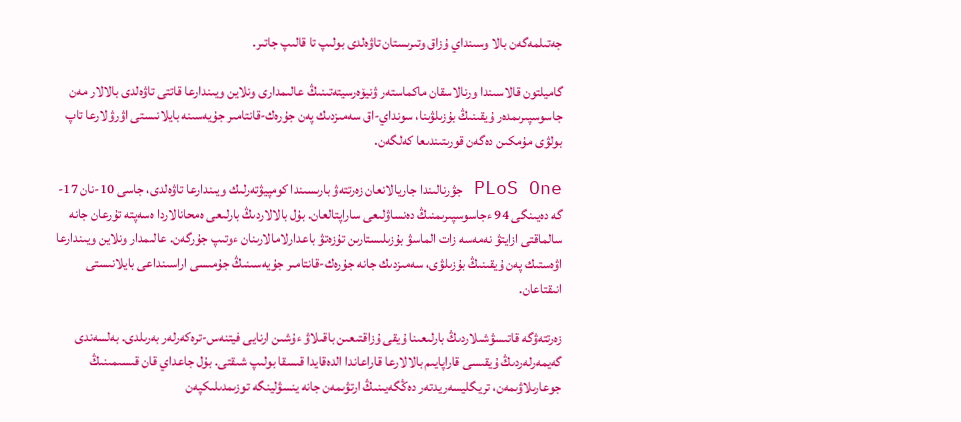جەتىلمەگەن بالا وسىنداي ۇزاق وتىرىستان تاۋەلدى بولىپ تا قالىپ جاتىر.

گاميلتون قالاسىندا ورنالاسقان ماكماستەر ۋنيۆەرسيتەتىنىڭ عالىمدارى ونلاين ويىندارعا قاتتى تاۋەلدى بالالار مەن جاسوسپىرىمدەر ۇيقىنىڭ بۇزىلۋىنا، سونداي-اق سەمىزدىك پەن جۇرەك-قانتامىر جۇيەسىنە بايلانىستى اۋرۋلارعا تاپ بولۋى مۇمكىن دەگەن قورىتىندىعا كەلگەن.

PLoS One جۋرنالىندا جاريالانعان زەرتتەۋ بارىسىندا كومپيۋتەرلىك ويىندارعا تاۋەلدى، جاسى 10-نان 17-گە دەيىنگى 94 ءجاسوسپىرىمنىڭ دەنساۋلىعى ساراپتالعان. بۇل بالالاردىڭ بارلىعى ەمحانالاردا ەسەپتە تۇرعان جانە سالماقتى ازايتۋ نەمەسە زات الماسۋ بۇزىلىستارىن تۇزەتۋ باعدارلامالارىنان ءوتىپ جۇرگەن. عالىمدار ونلاين ويىندارعا اۋەستىك پەن ۇيقىنىڭ بۇزىلۋى، سەمىزدىك جانە جۇرەك-قانتامىر جۇيەسىنىڭ جۇمىسى اراسىنداعى بايلانىستى انىقتاعان.

زەرتتەۋگە قاتىسۋشىلاردىڭ بارلىعىنا ۇيقى ۇزاقتىعىن باقىلاۋ ءۇشىن ارنايى فيتنەس-ترەكەرلەر بەرىلدى. بەلسەندى گەيمەرلەردىڭ ۇيقىسى قاراپايىم بالالارعا قاراعاندا الدەقايدا قىسقا بولىپ شىقتى. بۇل جاعداي قان قىسىمىنىڭ جوعارىلاۋىمەن، تريگليسەريدتەر دەڭگەيىنىڭ ارتۋىمەن جانە ينسۋلينگە توزىمدىلىكپەن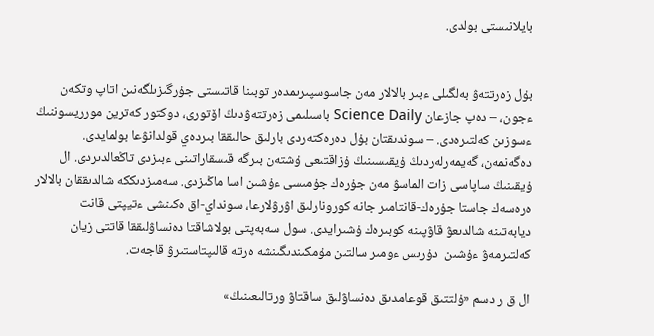بايلانىستى بولدى.


بۇل زەرتتەۋ بەلگىلى ءبىر بالالار مەن جاسوسپىرىمدەر توبىنا قاتىستى جۇرگىزىلگەنىن اتاپ وتكەن ءجون، – دەپ جازعان Science Daily باسىلىمى زەرتتەۋدىڭ اۆتورى، دوكتور كەترين مورريسوننىڭ ءسوزىن كەلتىرەدى. – سوندىقتان بۇل دەرەكتەردى بارلىق حالىققا بىردەي قولدانۋعا بولمايدى. دەگەنمەن، گەيمەرلەردىڭ ۇيقىسىنىڭ ۇزاقتىعى ۇشتەن بىرگە قىسقاراتىنى ءبىزدى تاڭعالدىردى. ال ۇيقىنىڭ ساپاسى زات الماسۋ مەن جۇرەك جۇمىسى ءۇشىن اسا ماڭىزدى. سەمىزدىككە شالدىققان بالالار ەرەسەك جاستا جۇرەك-قانتامىر جانە كورونارلىق اۋرۋلارعا، سونداي-اق ەكىنشى ءتيپتى قانت ديابەتىنە شالدىعۋ قاۋپىنە كوبىرەك ۇشىرايدى. سول سەبەپتى بولاشاقتا دەنساۋلىققا قاتتى زيان كەلتىرمەۋ ءۇشىن  دۇرىس ءومىر سالتىن مۇمكىندىگىنشە ەرتە قالىپتاستىرۋ قاجەت.

ال ق ر دسم «ۇلتتىق قوعامدىق دەنساۋلىق ساقتاۋ ورتالىعىنىڭ»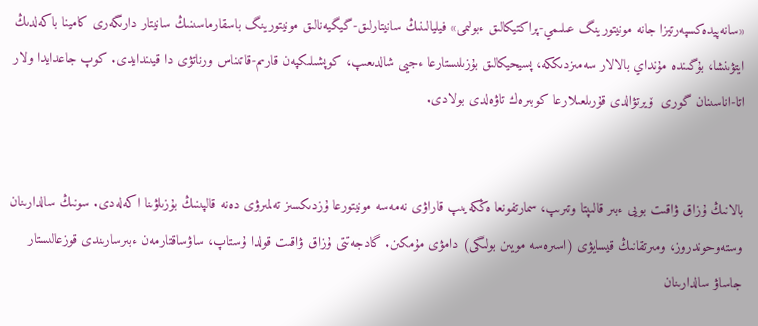«سانەپيدەكسپەرتيزا جانە مونيتورينگ عىلىمي-پراكتيكالىق ءبولىمى» فيليالىنىڭ سانيتارلىق-گيگيەنالىق مونيتورينگ باسقارماسىنىڭ سانيتار دارىگەرى كامينا باكەلدىڭ ايتۋىنشا، بۇگىندە مۇنداي بالالار سەمىزدىككە، پسيحيكالىق بۇزىلىستارعا ءجيى شالدىعىپ، كوپشىلىكپەن قارىم-قاتىناس ورناتۋى دا قيىندايدى. كوپ جاعدايدا ولار اتا-اناسىنان گورى  ۆيرتۋالدى قۇرىلعىلارعا كوبىرەك تاۋەلدى بولادى.


بالانىڭ ۇزاق ۋاقىت بويى ءبىر قالىپتا وتىرىپ، سمارتفونعا ەڭكەيىپ قاراۋى نەمەسە مونيتورعا ۇزدىكسىز تەلمىرۋى دەنە قالپىنىڭ بۇزىلۋىنا اكەلەدى. سونىڭ سالدارىنان وستەوحوندروز، ومىرتقانىڭ قيسايۋى (اسىرەسە مويىن بولىگى) دامۋى مۇمكىن. گادجەتتى ۇزاق ۋاقىت قولدا ۇستاپ، ساۋساقتارمەن ءبىرسارىندى قوزعالىستار جاساۋ سالدارىنان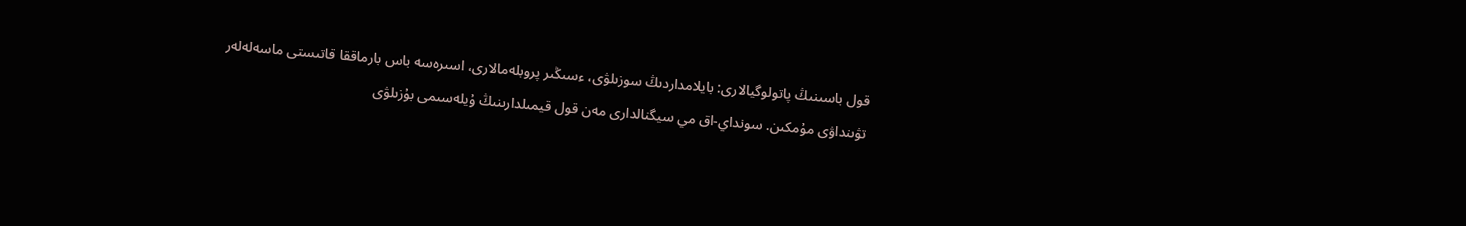قول باسىنىڭ پاتولوگيالارى: بايلامداردىڭ سوزىلۋى، ءسىڭىر پروبلەمالارى، اسىرەسە باس بارماققا قاتىستى ماسەلەلەر تۋىنداۋى مۇمكىن. سونداي-اق مي سيگنالدارى مەن قول قيمىلدارىنىڭ ۇيلەسىمى بۇزىلۋى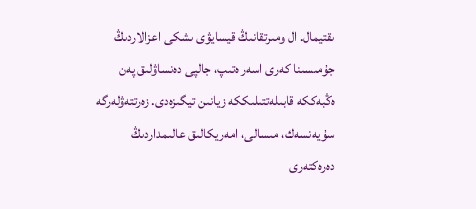ىقتيمال. ال ومىرتقانىڭ قيسايۋى ىشكى اعزالاردىڭ جۇمىسىنا كەرى اسەر ەتىپ، جالپى دەنساۋلىق پەن ەڭبەككە قابىلەتتىلىككە زيانىن تيگىزەدى. زەرتتەۋلەرگە سۇيەنسەك، مىسالى، امەريكالىق عالىمداردىڭ دەرەكتەرى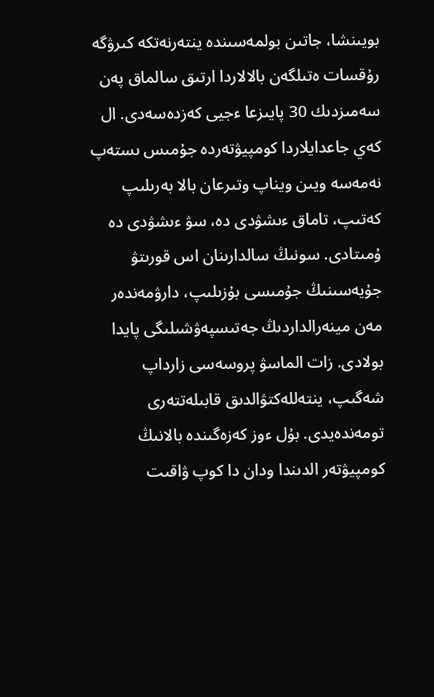بويىنشا، جاتىن بولمەسىندە ينتەرنەتكە كىرۋگە رۇقسات ەتىلگەن بالالاردا ارتىق سالماق پەن سەمىزدىك 30 پايىزعا ءجيى كەزدەسەدى. ال كەي جاعدايلاردا كومپيۋتەردە جۇمىس ىستەپ نەمەسە ويىن ويناپ وتىرعان بالا بەرىلىپ كەتىپ، تاماق ءىشۋدى دە، سۋ ءىشۋدى دە ۇمىتادى. سونىڭ سالدارىنان اس قورىتۋ جۇيەسىنىڭ جۇمىسى بۇزىلىپ، دارۋمەندەر مەن مينەرالداردىڭ جەتىسپەۋشىلىگى پايدا بولادى. زات الماسۋ پروسەسى زارداپ شەگىپ، ينتەللەكتۋالدىق قابىلەتتەرى تومەندەيدى. بۇل ءوز كەزەگىندە بالانىڭ كومپيۋتەر الدىندا ودان دا كوپ ۋاقىت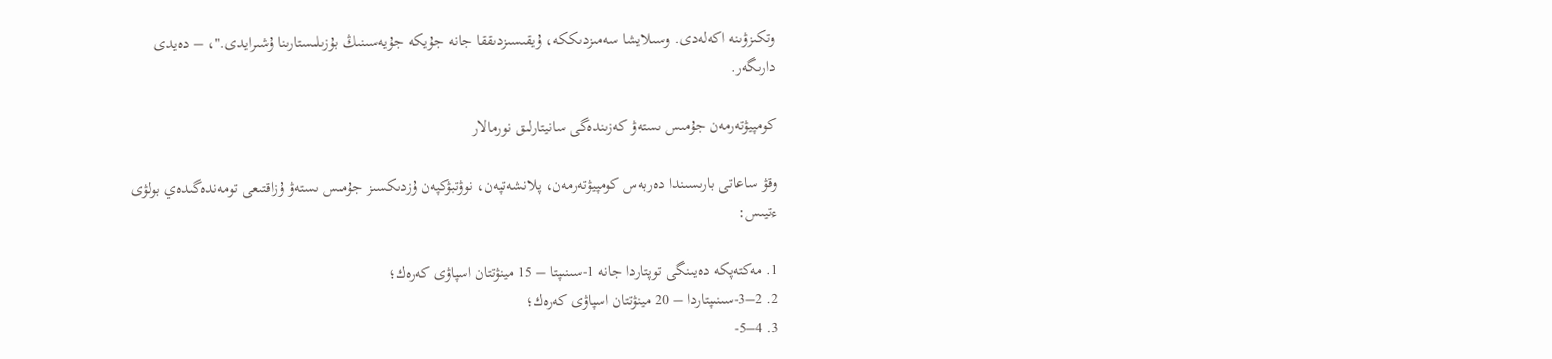وتكىزۋىنە اكەلەدى. وسىلايشا سەمىزدىككە، ۇيقىسىزدىققا جانە جۇيكە جۇيەسىنىڭ بۇزىلىستارىنا ۇشىرايدى."، – دەيدى دارىگەر.

كومپيۋتەرمەن جۇمىس ىستەۋ كەزىندەگى سانيتارلىق نورمالار

وقۋ ساعاتى بارىسىندا دەربەس كومپيۋتەرمەن، پلانشەتپەن، نوۋتبۋكپەن ۇزدىكسىز جۇمىس ىستەۋ ۇزاقتىعى تومەندەگىدەي بولۋى ءتيىس:

1. مەكتەپكە دەيىنگى توپتاردا جانە 1-سىنىپتا – 15 مينۋتتان اسپاۋى كەرەك؛
2. 2–3-سىنىپتاردا – 20 مينۋتتان اسپاۋى كەرەك؛
3. 4–5-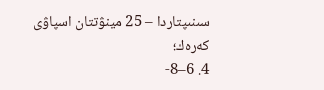سىنىپتاردا – 25 مينۋتتان اسپاۋى كەرەك؛
4. 6–8-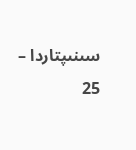سىنىپتاردا – 25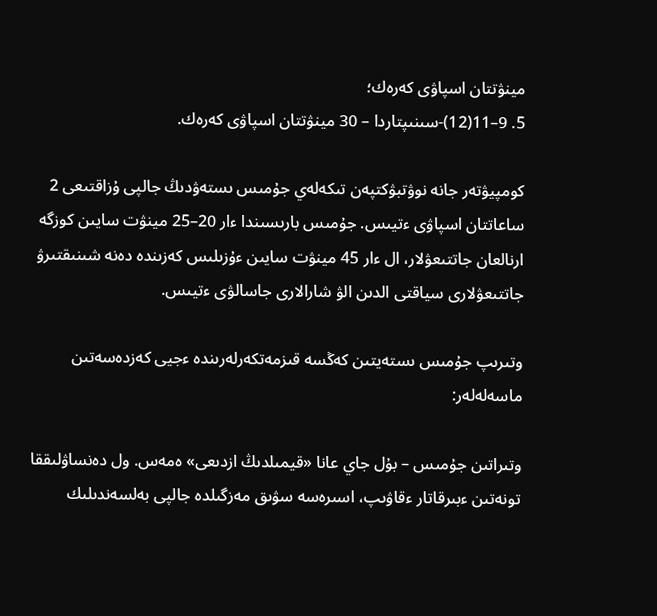مينۋتتان اسپاۋى كەرەك؛
5. 9–11(12)-سىنىپتاردا – 30 مينۋتتان اسپاۋى كەرەك.

كومپيۋتەر جانە نوۋتبۋكتپەن تىكەلەي جۇمىس ىستەۋدىڭ جالپى ۇزاقتىعى 2 ساعاتتان اسپاۋى ءتيىس. جۇمىس بارىسىندا ءار 20–25 مينۋت سايىن كوزگە ارنالعان جاتتىعۋلار، ال ءار 45 مينۋت سايىن ءۇزىلىس كەزىندە دەنە شىنىقتىرۋ جاتتىعۋلارى سياقتى الدىن الۋ شارالارى جاسالۋى ءتيىس.

وتىرىپ جۇمىس ىستەيتىن كەڭسە قىزمەتكەرلەرىندە ءجيى كەزدەسەتىن ماسەلەلەر:

وتىراتىن جۇمىس – بۇل جاي عانا «قيمىلدىڭ ازدىعى» ەمەس. ول دەنساۋلىققا تونەتىن ءبىرقاتار ءقاۋىپ، اسىرەسە سۋىق مەزگىلدە جالپى بەلسەندىلىك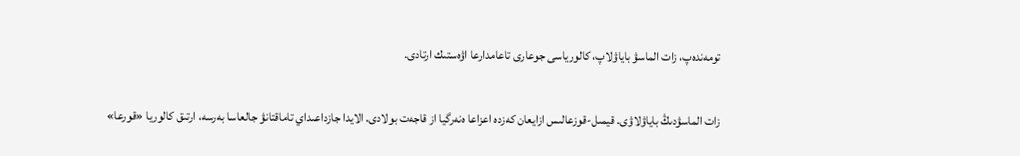تومەندەپ، زات الماسۋ باياۋلاپ، كالورياسى جوعارى تاعامدارعا اۋەستىك ارتادى.

زات الماسۋدىڭ باياۋلاۋى. قيمىل-قوزعالىس ازايعان كەزدە اعزاعا ەنەرگيا از قاجەت بولادى. الايدا جازداعىداي تاماقتانۋ جالعاسا بەرسە، ارتىق كالوريا «قورعا»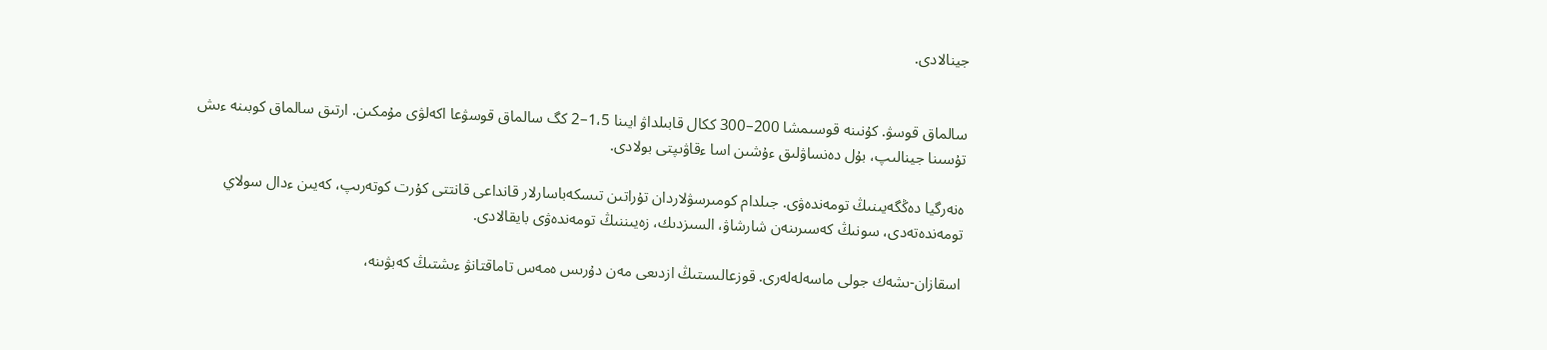جينالادى.


سالماق قوسۋ. كۇنىنە قوسىمشا 200–300 ككال قابىلداۋ ايىنا 1،5–2 كگ سالماق قوسۋعا اكەلۋى مۇمكىن. ارتىق سالماق كوبىنە ءىش تۇسىنا جينالىپ، بۇل دەنساۋلىق ءۇشىن اسا ءقاۋىپتى بولادى.

ەنەرگيا دەڭگەيىنىڭ تومەندەۋى. جىلدام كومىرسۋلاردان تۇراتىن تىسكەباسارلار قانداعى قانتتى كۇرت كوتەرىپ، كەيىن ءدال سولاي تومەندەتەدى، سونىڭ كەسىرىنەن شارشاۋ، السىزدىك، زەيىننىڭ تومەندەۋى بايقالادى.

اسقازان-ىشەك جولى ماسەلەلەرى. قوزعالىستىڭ ازدىعى مەن دۇرىس ەمەس تاماقتانۋ ءىشتىڭ كەبۋىنە،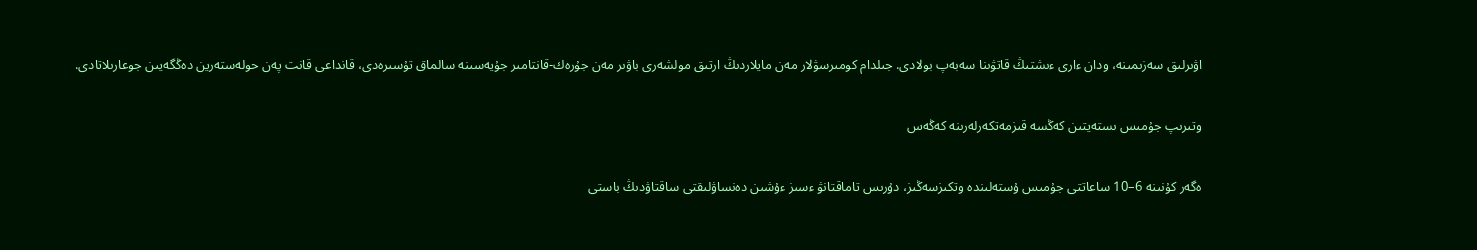اۋىرلىق سەزىمىنە، ودان ءارى ءىشتىڭ قاتۋىنا سەبەپ بولادى. جىلدام كومىرسۋلار مەن مايلاردىڭ ارتىق مولشەرى باۋىر مەن جۇرەك-قانتامىر جۇيەسىنە سالماق تۇسىرەدى، قانداعى قانت پەن حولەستەرين دەڭگەيىن جوعارىلاتادى.

وتىرىپ جۇمىس ىستەيتىن كەڭسە قىزمەتكەرلەرىنە كەڭەس

ەگەر كۇنىنە 6–10 ساعاتتى جۇمىس ۇستەلىندە وتكىزسەڭىز، دۇرىس تاماقتانۋ ءسىز ءۇشىن دەنساۋلىقتى ساقتاۋدىڭ باستى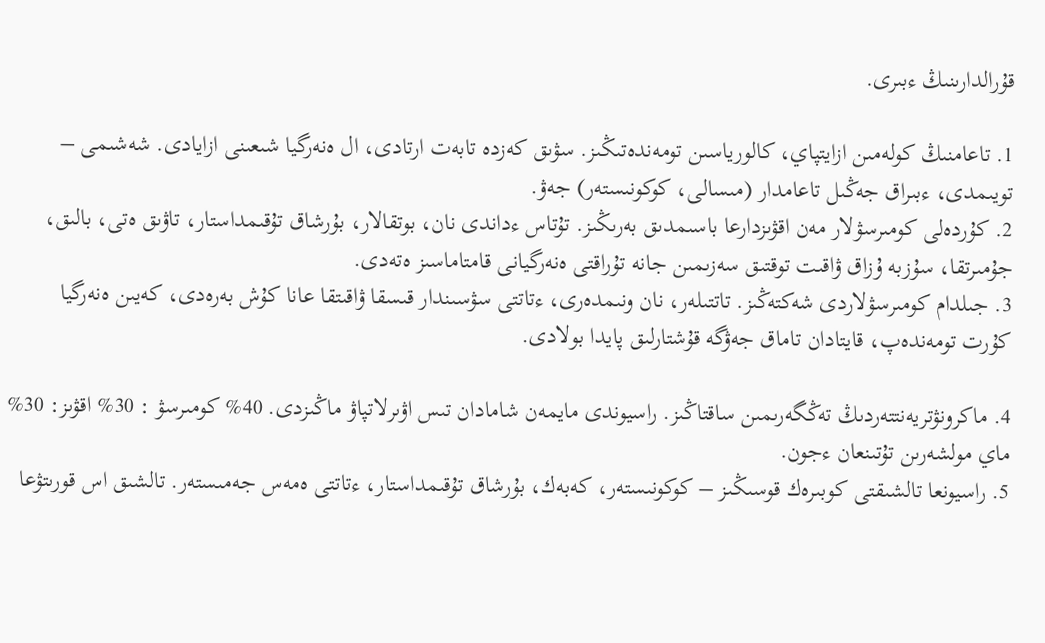قۇرالدارىنىڭ ءبىرى.

1. تاعامنىڭ كولەمىن ازايتپاي، كالورياسىن تومەندەتىڭىز. سۋىق كەزدە تابەت ارتادى، ال ەنەرگيا شىعىنى ازايادى. شەشىمى – تويىمدى، ءبىراق جەڭىل تاعامدار (مىسالى، كوكونىستەر) جەۋ.
2. كۇردەلى كومىرسۋلار مەن اقۋىزدارعا باسىمدىق بەرىڭىز. تۇتاس ءداندى نان، بوتقالار، بۇرشاق تۇقىمداستار، تاۋىق ەتى، بالىق، جۇمىرتقا، سۇزبە ۇزاق ۋاقىت توقتىق سەزىمىن جانە تۇراقتى ەنەرگيانى قامتاماسىز ەتەدى.
3. جىلدام كومىرسۋلاردى شەكتەڭىز. تاتتىلەر، نان ونىمدەرى، ءتاتتى سۋسىندار قىسقا ۋاقىتقا عانا كۇش بەرەدى، كەيىن ەنەرگيا كۇرت تومەندەپ، قايتادان تاماق جەۋگە قۇشتارلىق پايدا بولادى.

4. ماكرونۋتريەنتتەردىڭ تەڭگەرىمىن ساقتاڭىز. راسيوندى مايمەن شامادان تىس اۋىرلاتپاۋ ماڭىزدى. 40% كومىرسۋ : 30% اقۋىز: 30% ماي مولشەرىن تۇتىنعان ءجون.
5. راسيونعا تالشىقتى كوبىرەك قوسىڭىز – كوكونىستەر، كەبەك، بۇرشاق تۇقىمداستار، ءتاتتى ەمەس جەمىستەر. تالشىق اس قورىتۋعا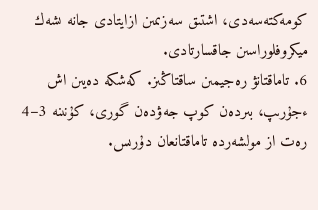كومەكتەسەدى، اشتىق سەزىمىن ازايتادى جانە ىشەك ميكروفلوراسىن جاقسارتادى.
6. تاماقتانۋ رەجيمىن ساقتاڭىز. كەشكە دەيىن اش ءجۇرىپ، بىردەن كوپ جەۋدەن گورى، كۇنىنە 3–4 رەت از مولشەردە تاماقتانعان دۇرىس.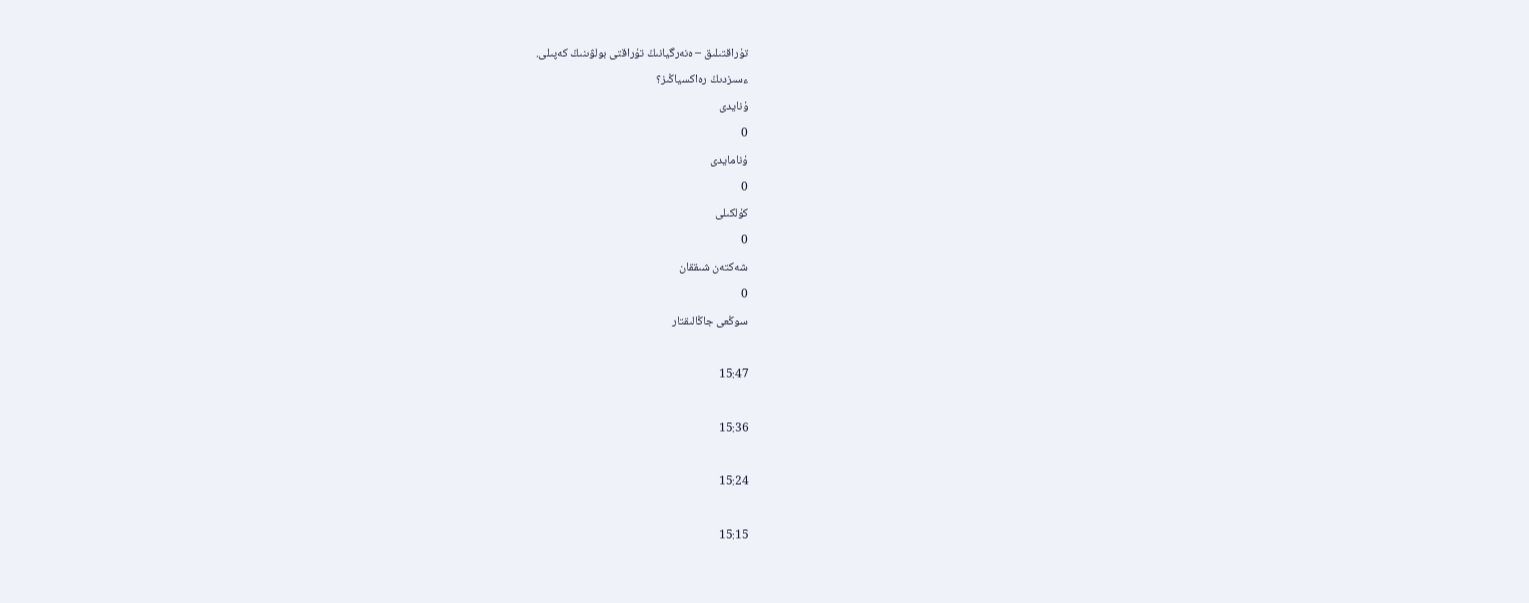تۇراقتىلىق – ەنەرگيانىڭ تۇراقتى بولۋىنىڭ كەپىلى.
ءسىزدىڭ رەاكسياڭىز؟
ۇنايدى
0
ۇنامايدى
0
كۇلكىلى
0
شەكتەن شىققان
0
سوڭعى جاڭالىقتار

15:47

15:36

15:24

15:15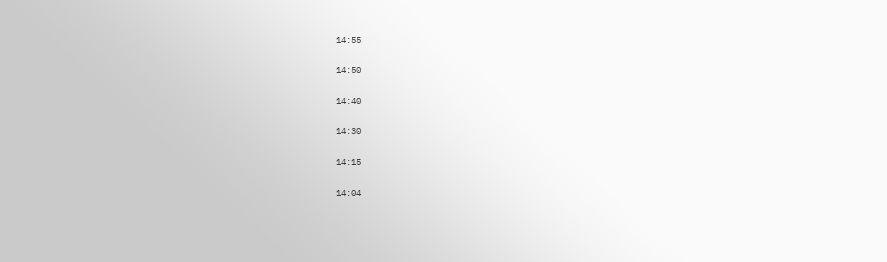14:55

14:50

14:40

14:30

14:15

14:04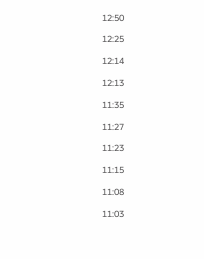12:50

12:25

12:14

12:13

11:35

11:27

11:23

11:15

11:08

11:03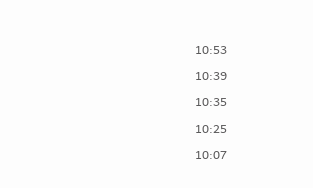10:53

10:39

10:35

10:25

10:07